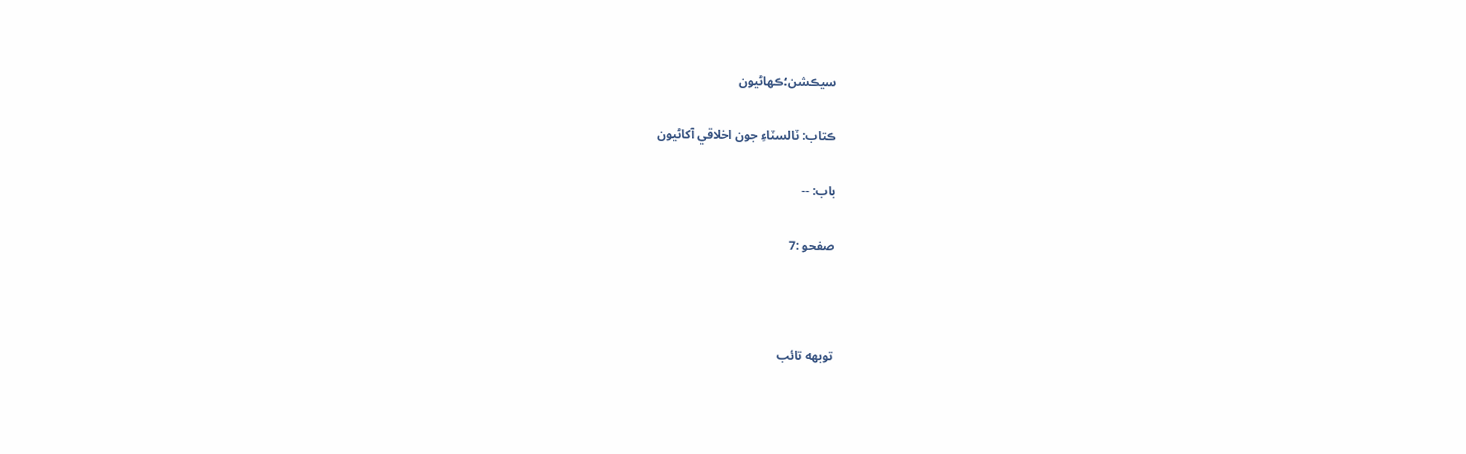سيڪشن؛ڪهاڻيون

ڪتاب: ٽالسٽاءِ جون اخلاقي آکاڻيون

باب: --

صفحو :7



توبهه تائب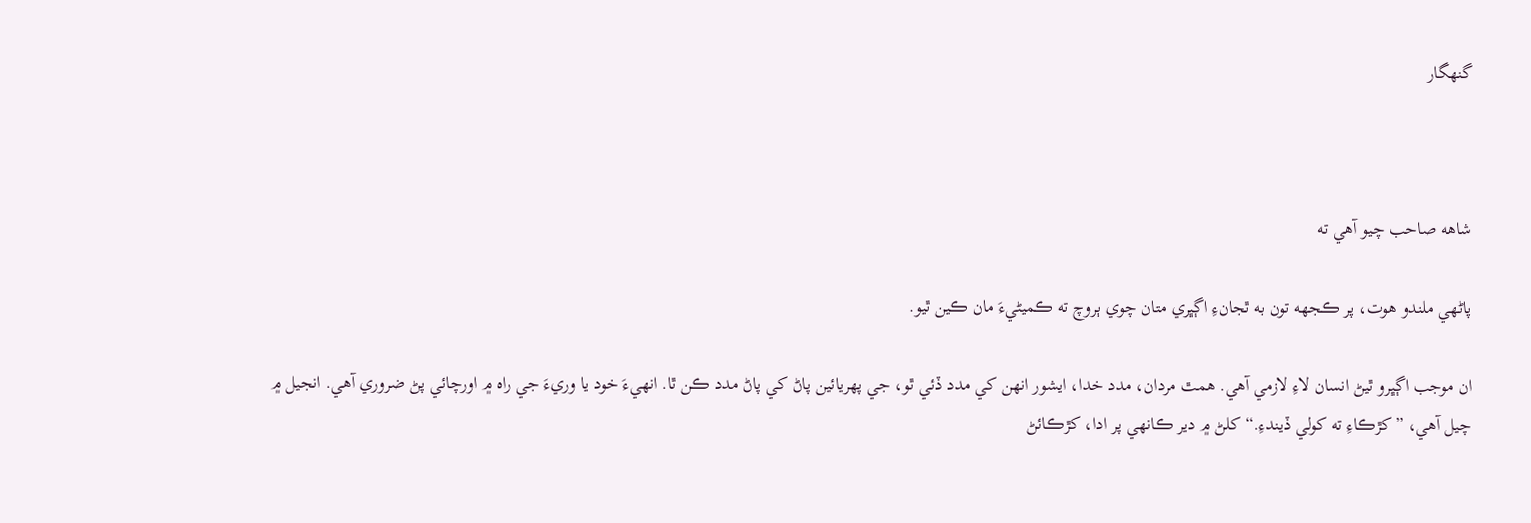گنهگار



شاهه صاحب چيو آهي ته

پاڻهي ملندو هوت، پر ڪجهه تون به ٿجانءِ اڳڀري متان چوي ٻروچ ته ڪميڻيءَ مان ڪين ٿيو.

ان موجب اڳڀرو ٿيڻ انسان لاءِ لازمي آهي. همٿ مردان، مدد خدا، ايشور انهن کي مدد ڏئي ٿو، جي پهريائين پاڻ کي پاڻ مدد ڪن ٿا. انهيءَ خود يا وريءَ جي راه ۾ اورچائي پڻ ضروري آهي. انجيل ۾ چيل آهي، ”کڙڪاءِ ته کولي ڏيندءِ.“ کلڻ ۾ دير ڪانهي پر ادا، کڙڪائڻ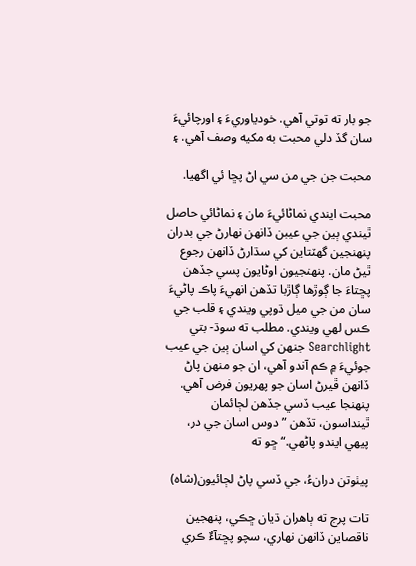جو بار ته توتي آهي. خودياوريءَ ۽ اورچائيءَ سان گڏ دلي محبت به مکيه وصف آهي. ۽

محبت جن جي من سي اڻ پڇا ئي اگهيا.

محبت ايندي نماڻائيءَ مان ۽ نماڻائي حاصل ٿيندي ٻين جي عيبن ڏانهن نهارڻ جي بدران پنهنجين گهٽتاين کي سڌارڻ ڏانهن رجوع ٿيڻ مان. پنهنجيون اوڻايون پسي جڏهن پڇتاءَ جا ڳوڙها ڳاڙبا تڏهن انهيءَ پاڪ پاڻيءَ سان من جي ميل ڌوپي ويندي ۽ قلب جي ڪس لهي ويندي. مطلب ته سوڌ- بتي Searchlight جنهن کي اسان ٻين جي عيب جوئيءَ ۾ ڪم آندو آهي، ان جو منهن پاڻ ڏانهن ڦيرڻ اسان جو پهريون فرض آهي. پنهنجا عيب ڏسي جڏهن لڄائمان ٿينداسون، تڏهن ” دوس اسان جي در، پيهي ايندو پاڻهي.“ ڇو ته

پيٺوتن درانءُ، جي ڏسي پاڻ لڄائيون(شاه)

تات پرج ته ٻاهران ڌيان ڇڪي، پنهجين ناقصاين ڏانهن نهاري، سچو پڇتآءٌ ڪري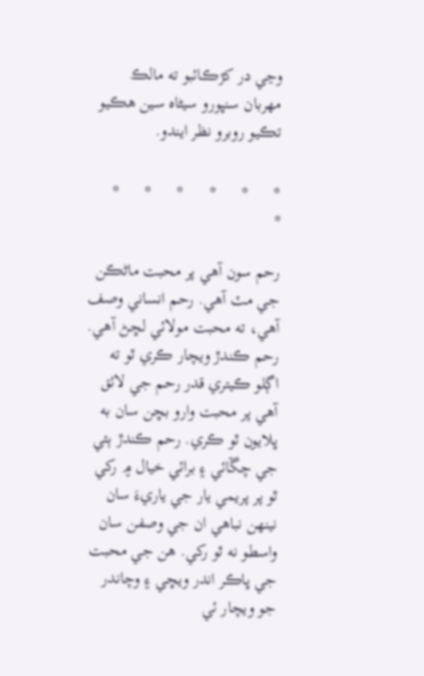وڃي در کڙڪائبو ته مالڪ مهربان سنڀورو سيڻاه سين هڪيو تڪيو روبرو نظر ايندو.

*      *      *      *      *      *      *

رحم سون آهي پر محبت ماڻڪن جي مٽ آهي. رحم انساني وصف آهي، ته محبت مولائي لڇڻ آهي. رحم ڪندڙ ويچار ڪري ٿو ته اڳلو ڪيتري قدر رحم جي لائق آهي پر محبت وارو بڇن سان به ڀلايون ٿو ڪري. رحم ڪندڙ ٻئي جي چڱائي ۽ برائي خيال ۾ رکي ٿو پر پريمي يار جي ياريءَ سان نينهن نباهي ان جي وصفن سان واسطو نه ٿو رکي. هن جي محبت جي ڀاڪر اندر ويڇي ۽ وچاندر جو ويچار ئي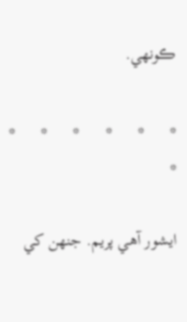ڪونهي.

*      *      *      *      *      *      *

ايشور آهي پريم. جنهن کي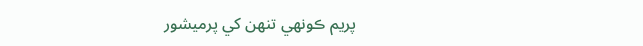پريم ڪونهي تنهن کي پرميشور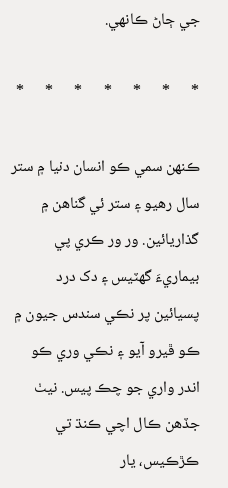جي ڄاڻ ڪانهي.

*      *      *      *      *      *      *

ڪنهن سمي ڪو انسان دنيا ۾ ستر سال رهيو ۽ ستر ئي گناهن ۾ گذاريائين. ور ور ڪري پي بيماريءَ گهٽيس ۽ دک درد پسيائين پر نڪي سندس جيون ۾ ڪو ڦيرو آيو ۽ نڪي وري ڪو اندر واري جو چڪ پيس. نيٺ جڏهن ڪال اچي ڪنڌ تي ڪڙڪيس، يار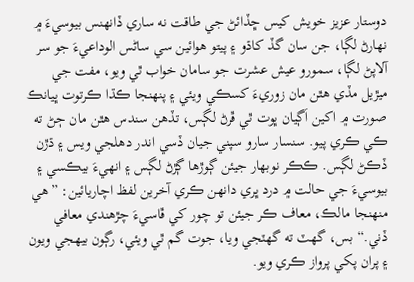دوستار عزيز خويش کيس ڇڏائڻ جي طاقت نه ساري ڏانهنس بيوسيءَ ۾ نهارڻ لڳا، جن سان گڏ کاڌو ۽ پيتو هوائين سي ساڻس الوداعيءَ جو سر آلاپڻ لڳا، سمورو عيش عشرت جو سامان خواب ٿي ويو، مفت جي ميڙيل مڏي هٿن مان زوريءَ کسڪي ويئي ۽ پنهنجا ڪڌا ڪرتوت ڀيانڪ صورت ۾ اکين اَڳيان ڀوت ٿي ڦرڻ لڳس، تڏهن سندس هٿن مان ڄڻ ته ڪي ڪري پيو. سنسار سارو سپني جيان ڏسي اندر دهلجي ويس ۽ ڌڙن ڏڪڻ لڳس. ڪڪر نوبهار جيئن ڳوڙها ڳڙڻ لڳس ۽ انهيءَ بيڪسي ۽ بيوسيءَ جي حالت ۾ درد ڀري دانهن ڪري آخرين لفظ اچاريائين: ”هي منهنجا مالڪ، معاف ڪر جيئن تو چور کي ڦاسيءَ چڙهندي معافي ڏني.“ بس، گهٽ ته گهٽجي ويا، جوت گم ٿي ويئي، رڳون بيهجي ويون ۽ پران پکي پرواز ڪري ويو.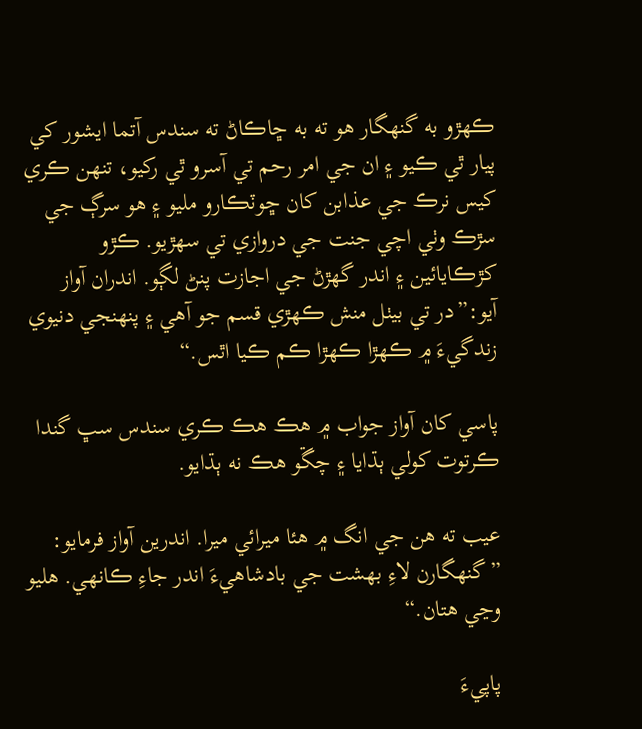ڪهڙو به گنهگار هو ته به ڇاڪاڻ ته سندس آتما ايشور کي پيار ٿي ڪيو ۽ ان جي امر رحم تي آسرو ٿي رکيو، تنهن ڪري کيس نرڪ جي عذابن کان ڇوٽڪارو مليو ۽ هو سرڳ جي سڙڪ وٺي اچي جنت جي دروازي تي سهڙيو. ڪڙو کڙڪايائين ۽ اندر گهڙڻ جي اجازت پنڻ لڳو. اندران آواز آيو:”در تي بيٺل منش ڪهڙي قسم جو آهي ۽ پنهنجي دنيوي زندگيءَ ۾ ڪهڙا ڪهڙا ڪم ڪيا اٿس.“

پاسي کان آواز جواب ۾ هڪ هڪ ڪري سندس سڀ گندا ڪرتوت کولي ٻڌايا ۽ چڱو هڪ نه ٻڌايو.

عيب ته هن جي انگ ۾ هئا ميرائي ميرا. اندرين آواز فرمايو: ”گنهگارن لاءِ بهشت جي بادشاهيءَ اندر جاءِ ڪانهي. هليو وڃي هتان.“

پاپيءَ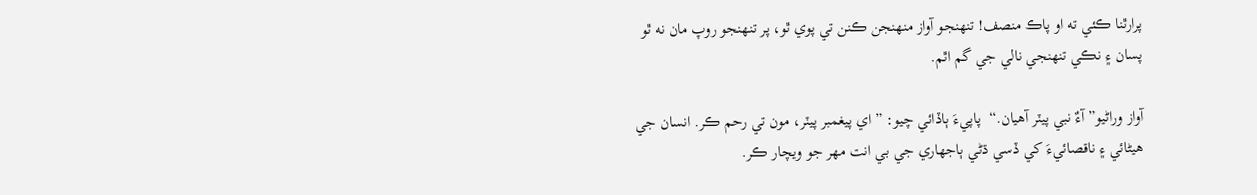پرارٿنا ڪئي ته او پاڪ منصف! تنهنجو آواز منهنجن ڪنن تي پوي ٿو، پر تنهنجو روپ مان نه ٿو پسان ۽ نڪي تنهنجي نالي جي گم اٿم.

آواز وراڻيو” آءٌ نبي پيٽر آهيان.“  پاپيءَ ٻاڏائي چيو: ” اي پيغمبر پيٽر، مون تي رحم ڪر. انسان جي هيڻائي ۽ ناقصائيءَ کي ڏسي ڌڻي ٻاجهاري جي بي انت مهر جو ويچار ڪر.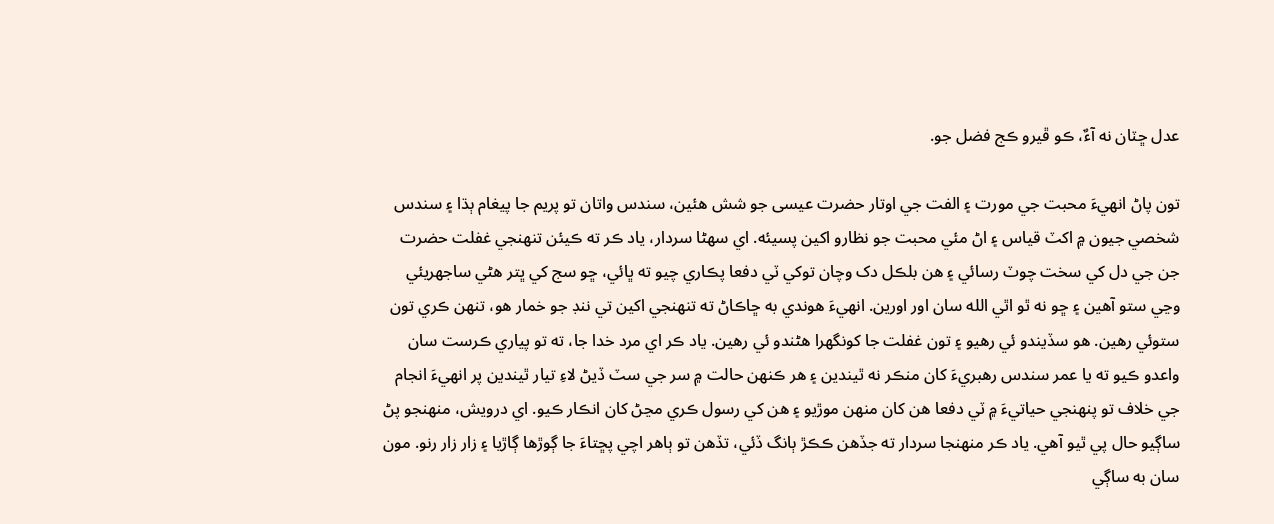عدل ڇٽان نه آءٌ، ڪو ڦيرو ڪج فضل جو.

تون پاڻ انهيءَ محبت جي مورت ۽ الفت جي اوتار حضرت عيسى جو شش هئين، سندس واتان تو پريم جا پيغام ٻڌا ۽ سندس شخصي جيون ۾ اکٽ قياس ۽ اڻ مئي محبت جو نظارو اکين پسيئه. اي سهڻا سردار، ياد ڪر ته ڪيئن تنهنجي غفلت حضرت جن جي دل کي سخت چوٽ رسائي ۽ هن بلڪل دک وچان توکي ٽي دفعا پڪاري چيو ته ڀائي، ڇو سج کي ڀتر هڻي ساجهريئي وڃي ستو آهين ۽ ڇو نه ٿو اٿي الله سان اور اورين. انهيءَ هوندي به ڇاڪاڻ ته تنهنجي اکين تي ننڊ جو خمار هو، تنهن ڪري تون ستوئي رهين. هو سڏيندو ئي رهيو ۽ تون غفلت جا کونگهرا هڻندو ئي رهين. ياد ڪر اي مرد خدا جا، ته تو پياري ڪرست سان واعدو ڪيو ته يا عمر سندس رهبريءَ کان منڪر نه ٿيندين ۽ هر ڪنهن حالت ۾ سر جي سٽ ڏيڻ لاءِ تيار ٿيندين پر انهيءَ انجام جي خلاف تو پنهنجي حياتيءَ ۾ ٽي دفعا هن کان منهن موڙيو ۽ هن کي رسول ڪري مڃڻ کان انڪار ڪيو. اي درويش، منهنجو پڻ ساڳيو حال پي ٿيو آهي. ياد ڪر منهنجا سردار ته جڏهن ڪڪڙ ٻانگ ڏئي، تڏهن تو ٻاهر اچي پڇتاءَ جا ڳوڙها ڳاڙيا ۽ زار زار رنو. مون سان به ساڳي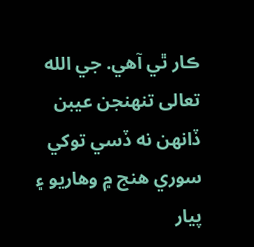ڪار ٿي آهي. جي الله تعالى تنهنجن عيبن ڏانهن نه ڏسي توکي سوري هنج ۾ وهاريو ۽ پيار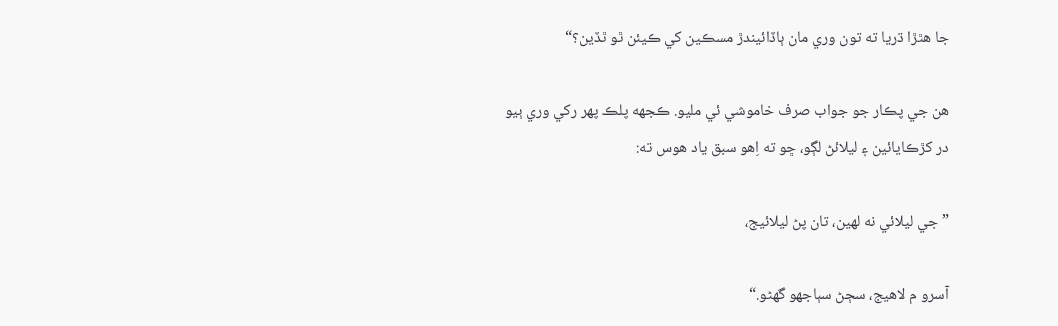جا هٿڙا ڌريا ته تون وري مان ٻاڏائيندڙ مسڪين کي ڪيئن ٿو ٿڏين؟“

هن جي پڪار جو جواب صرف خاموشي ئي مليو. ڪجهه پلڪ پهر رکي وري ٻيو در کڙڪايائين ۽ ليلائڻ لڳو، ڇو ته اِهو سبق ياد هوس ته:

”جي ليلائي نه لهين، تان پڻ ليلائيج،

آسرو م لاهيج، سڄڻ سٻاجهو گهڻو.“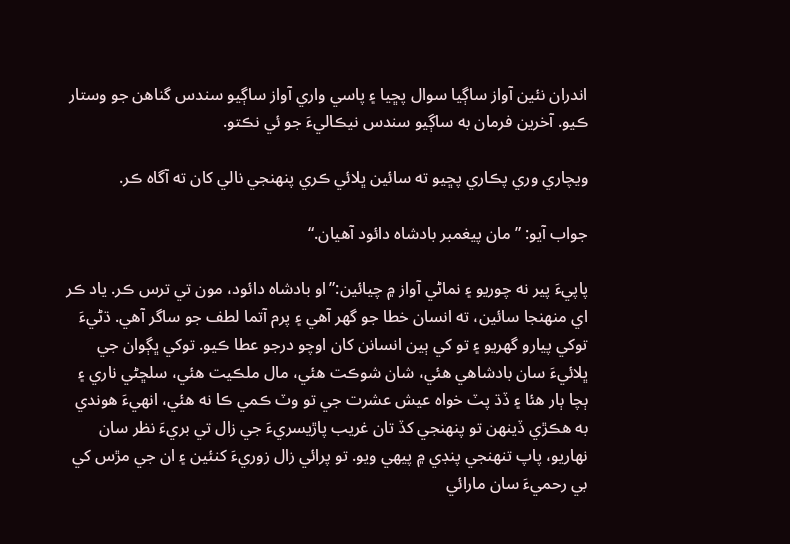اندران نئين آواز ساڳيا سوال پڇيا ۽ پاسي واري آواز ساڳيو سندس گناهن جو وستار ڪيو. آخرين فرمان به ساڳيو سندس نيڪاليءَ جو ئي نڪتو.

ويچاري وري پڪاري پڇيو ته سائين ڀلائي ڪري پنهنجي نالي کان ته آگاه ڪر.

جواب آيو: ”مان پيغمبر بادشاه دائود آهيان.“

پاپيءَ پير نه چوريو ۽ نماڻي آواز ۾ چيائين:”او بادشاه دائود، مون تي ترس ڪر. ياد ڪر اي منهنجا سائين، ته انسان خطا جو گهر آهي ۽ پرم آتما لطف جو ساگر آهي. ڌڻيءَ توکي پيارو گهريو ۽ تو کي ٻين انسانن کان اوچو درجو عطا ڪيو. توکي ڀڳوان جي ڀلائيءَ سان بادشاهي هئي، شان شوڪت هئي، مال ملڪيت هئي، سلڇڻي ناري ۽ ٻچا ٻار هئا ۽ ڏڌ پٽ خواه عيش عشرت جي تو وٽ ڪمي ڪا نه هئي، انهيءَ هوندي به هڪڙي ڏينهن تو پنهنجي کڏ تان غريب پاڙيسريءَ جي زال تي بريءَ نظر سان نهاريو، پاپ تنهنجي پنڊي ۾ پيهي ويو. تو پرائي زال زوريءَ کنئين ۽ ان جي مڙس کي بي رحميءَ سان مارائي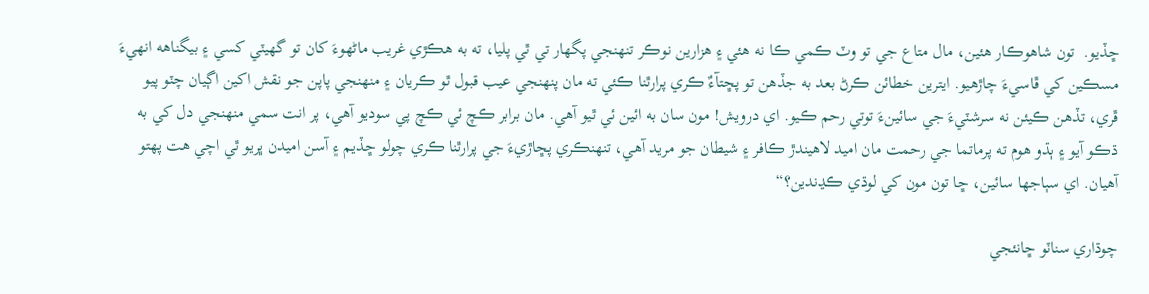ڇڏيو.  تون شاهوڪار هئين، مال متاع جي تو وٽ ڪمي ڪا نه هئي ۽ هزارين نوڪر تنهنجي پگهار تي ٿي پليا، ته به هڪڙي غريب ماڻهوءَ کان تو گهيٽي کسي ۽ بيگناهه انهيءَ مسڪين کي ڦاسيءَ چاڙهيو. ايترين خطائن ڪرڻ بعد به جڏهن تو پڇتآءٌ ڪري پرارٿنا ڪئي ته مان پنهنجي عيب قبول ٿو ڪريان ۽ منهنجي پاپن جو نقش اکين اڳيان چٽو پيو ڦري، تڏهن ڪيئن نه سرشٽيءَ جي سائينءَ توتي رحم ڪيو. اي درويش! مون سان به ائين ئي ٿيو آهي. مان برابر ڪچ ئي ڪچ پي سوديو آهي، پر انت سمي منهنجي دل کي به ڌڪو آيو ۽ ٻڌو هوم ته پرماتما جي رحمت مان اميد لاهيندڙ ڪافر ۽ شيطان جو مريد آهي، تنهنڪري پڇاڙيءَ جي پرارٿنا ڪري چولو ڇڏيم ۽ آسن اميدن ڀريو ٿي اچي هت پهتو آهيان. اي سٻاجها سائين، ڇا تون مون کي لوڌي ڪڍندين؟“

چوڌاري سناٽو ڇانئجي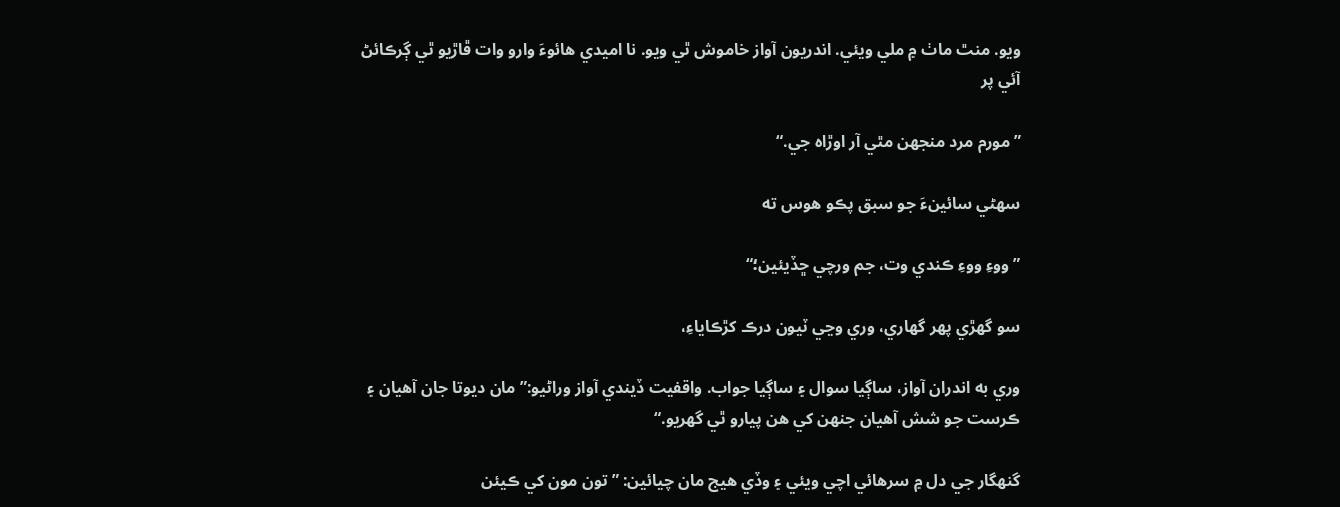ويو. منٿ ماٺ ۾ ملي ويئي. اندريون آواز خاموش ٿي ويو. نا اميدي هائوءَ وارو وات ڦاڙيو ٿي ڳرڪائڻ آئي پر

”مورم مرد منجهن مٿي آر اوڙاه جي.“

سهڻي سائينءَ جو سبق پڪو هوس ته

”ووءِ ووءِ ڪندي وت، جم ورچي ڇڏيئين؛“

سو گهڙي پهر گهاري، وري وڃي ٽيون درڪ کڙڪاياءِ،

وري به اندران آواز، ساڳيا سوال ۽ ساڳيا جواب. واقفيت ڏيندي آواز وراڻيو:”مان ديوتا جان آهيان ۽ ڪرست جو شش آهيان جنهن کي هن پيارو ٿي گهريو.“

گنهگار جي دل ۾ سرهائي اچي ويئي ۽ وڏي هيج مان چيائين: ”تون مون کي ڪيئن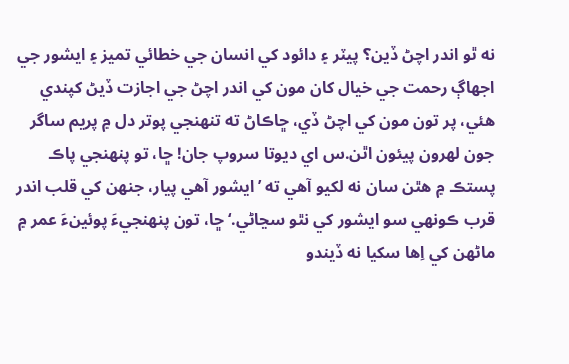نه ٿو اندر اچڻ ڏين؟ پيٽر ۽ دائود کي انسان جي خطائي تميز ۽ ايشور جي اجهاڳ رحمت جي خيال کان مون کي اندر اچڻ جي اجازت ڏيڻ کپندي هئي، پر تون مون کي اچڻ ڏي، ڇاڪاڻ ته تنهنجي پوتر دل ۾ پريم ساگر جون لهرون پيئون اٿن.س اي ديوتا سروپ جان! ڇا، تو پنهنجي پاڪ پستڪ ۾ هٿن سان نه لکيو آهي ته ’ايشور آهي پيار، جنهن کي قلب اندر قرب ڪونهي سو ايشور کي نٿو سڃاڻي.‘ ڇا، تون پنهنجيءَ پوئينءَ عمر ۾ ماڻهن کي اِها سکيا نه ڏيندو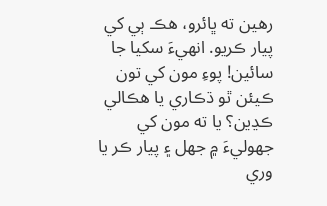رهين ته ڀائرو، هڪ ٻي کي پيار ڪريو. انهيءَ سکيا جا سائين! پوءِ مون کي تون ڪيئن ٿو ڌڪاري يا هڪالي ڪڍين؟ يا ته مون کي جهوليءَ ۾ جهل ۽ پيار ڪر يا وري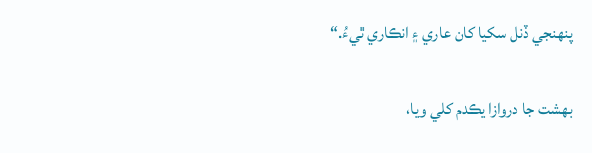پنهنجي ڏنل سکيا کان عاري ۽ انڪاري ٿيءُ.“

بهشت جا دروازا يڪدم کلي ويا،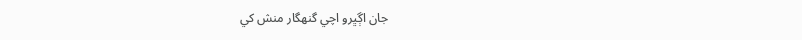جان اڳڀرو اچي گنهگار منش کي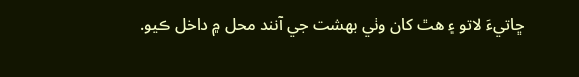ڇاتيءَ لاتو ۽ هٿ کان وٺي بهشت جي آنند محل ۾ داخل ڪيو.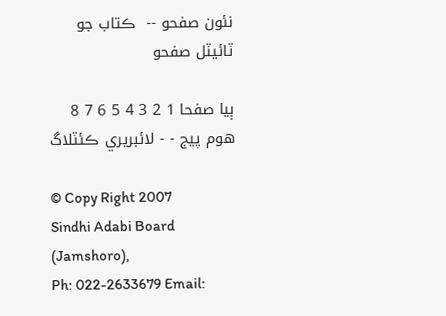نئون صفحو --  ڪتاب جو ٽائيٽل صفحو

ٻيا صفحا 1 2 3 4 5 6 7 8
هوم پيج - - لائبريري ڪئٽلاگ

© Copy Right 2007
Sindhi Adabi Board (Jamshoro),
Ph: 022-2633679 Email: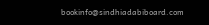bookinfo@sindhiadabiboard.com